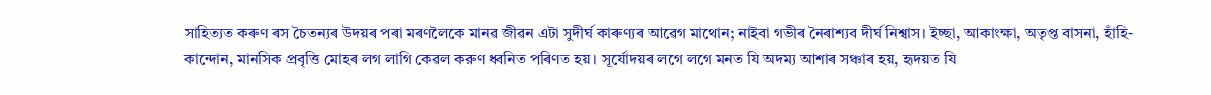সাহিত্যত কৰুণ ৰস চৈতন্যৰ উদয়ৰ পৰা মৰণলৈকে মানৱ জীৱন এটা সুদীর্ঘ কাৰুণ্যৰ আৱেগ মাথোন; নাইবা গভীৰ নৈৰাশ্যব দীর্ঘ নিশ্বাস। ইচ্ছা, আকাংক্ষা, অতৃপ্ত বাসনা, হাঁহি-কান্দোন, মানসিক প্রবৃত্তি মোহৰ লগ লাগি কেৱল করুণ ধ্বনিত পৰিণত হয়। সূর্যোদয়ৰ লগে লগে মনত যি অদম্য আশাৰ সঞ্চাৰ হয়, হৃদয়ত যি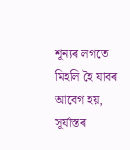শূন্যৰ লগতে মিহলি হৈ যাবৰ আবেগ হয়, সূর্যাস্তৰ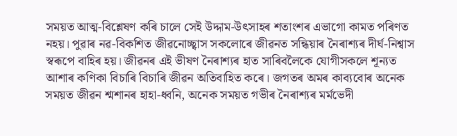সময়ত আত্ম-বিশ্লেষণ কৰি চালে সেই উদ্দাম-উৎসাহৰ শতাংশৰ এভাগো কামত পৰিণত নহয়। পুৱাৰ নৱ-বিকশিত জীৱনোচ্ছ্বাস সকলোৰে জীৱনত সন্ধিয়াৰ নৈৰাশ্যৰ দীর্ঘ-নিশ্বাস স্বৰূপে বাহিৰ হয়। জীৱনৰ এই ভীষণ নৈৰাশ্যৰ হাত সাৰিবলৈকে যোগীসকলে শূন্যত আশাৰ কণিকা বিচাৰি বিচাৰি জীৱন অতিবাহিত কৰে। জগতৰ অমৰ কাব্যবোৰ অনেক সময়ত জীৱন শ্মশানৰ হাহা-ধ্বনি, অনেক সময়ত গভীৰ নৈৰাশ্যৰ মৰ্মভেদী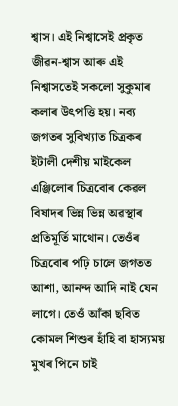শ্বাস। এই নিশ্বাসেই প্রকৃত জীৱন-শ্বাস আৰু এই নিশ্বাসতেই সকলো সুকুমাৰ কলাৰ উৎপত্তি হয়। নব্য জগতৰ সুবিখ্যাত চিত্ৰকৰ ইটালী দেশীয় মাইকেল এঞ্জিলোৰ চিত্ৰবোৰ কেৱল বিষাদৰ ভিন্ন ভিন্ন অৱস্থাৰ প্রতিমূর্তি মাথোন। তেওঁৰ চিত্ৰবোৰ পঢ়ি চালে জগতত আশা, আনন্দ আদি নাই যেন লাগে। তেওঁ আঁকা ছবিত কোমল শিশুৰ হাঁহি বা হাস্যময় মুখৰ পিনে চাই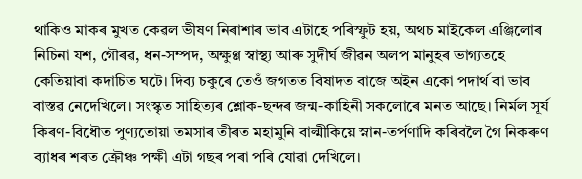থাকিও মাকৰ মুখত কেৱল ভীষণ নিৰাশাৰ ভাব এটাহে পৰিস্ফুট হয়, অথচ মাইকেল এঞ্জিলোৰ নিচিনা যশ, গৌৰৱ, ধন-সম্পদ, অক্ষুণ্ণ স্বাস্থ্য আৰু সুদীর্ঘ জীৱন অলপ মানুহৰ ভাগ্যতহে কেতিয়াবা কদাচিত ঘটে। দিব্য চকুৰে তেওঁ জগতত বিষাদত বাজে অইন একো পদার্থ বা ভাব বাস্তৱ নেদেখিলে। সংস্কৃত সাহিত্যৰ শ্লোক-ছন্দৰ জন্ম-কাহিনী সকলোৰে মনত আছে। নির্মল সূর্য কিৰণ-বিধৌত পুণ্যতোয়া তমসাৰ তীৰত মহামুনি বাল্মীকিয়ে স্নান-তর্পণাদি কৰিবলৈ গৈ নিকৰুণ ব্যাধৰ শৰত ক্রৌঞ্চ পক্ষী এটা গছৰ পৰা পৰি যোৱা দেখিলে।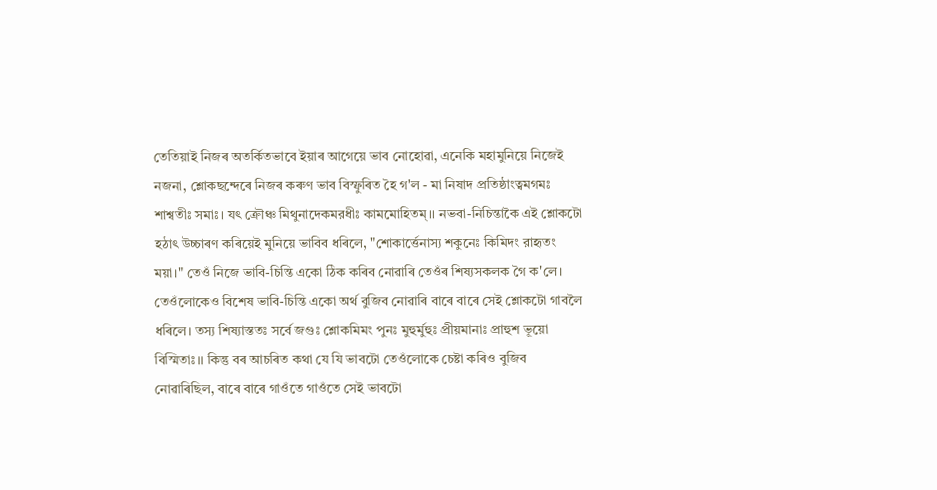তেতিয়াই নিজৰ অতর্কিতভাবে ইয়াৰ আগেয়ে ভাব নোহোৱা, এনেকি মহামুনিয়ে নিজেই নজনা, শ্লোকছন্দেৰে নিজৰ কৰুণ ভাব বিস্ফুৰিত হৈ গ'ল - মা নিষাদ প্রতিষ্ঠাংত্বমগমঃ শাশ্বতীঃ সমাঃ। যৎ ক্রৌঞ্চ মিথুনাদেকমরধীঃ কামমোহিতম্।। নভবা-নিচিন্তাকৈ এই শ্লোকটো হঠাৎ উচ্চাৰণ কৰিয়েই মুনিয়ে ভাবিব ধৰিলে, "শোকার্ত্তেনাস্য শকুনেঃ কিমিদং রাহৃতং ময়া।" তেওঁ নিজে ভাবি-চিন্তি একো ঠিক কৰিব নোৱাৰি তেওঁৰ শিষ্যসকলক গৈ ক'লে। তেওঁলোকেও বিশেষ ভাবি-চিন্তি একো অর্থ বুজিব নোৱাৰি বাৰে বাৰে সেই শ্লোকটো গাবলৈ ধৰিলে। তস্য শিষ্যাস্ততঃ সর্বে জগুঃ শ্লোকমিমং পুনঃ মুহুর্মুহুঃ প্রীয়মানাঃ প্রাহুশ ভূয়ো বিস্মিতাঃ।। কিন্তু বৰ আচৰিত কথা যে যি ভাবটো তেওঁলোকে চেষ্টা কৰিও বুজিব নোৱাৰিছিল, বাৰে বাৰে গাওঁতে গাওঁতে সেই ভাবটো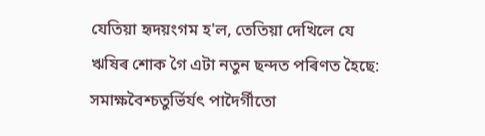যেতিয়া হৃদয়ংগম হ'ল, তেতিয়া দেখিলে যে ঋষিৰ শোক গৈ এটা নতুন ছন্দত পৰিণত হৈছে: সমাক্ষবৈশ্চতুর্ভির্যৎ পাদৈর্গীতো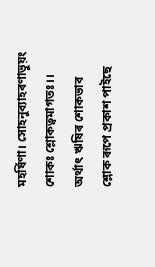মহর্ষিণা। সোহনুব্যাহৰণাভুয়ং শোকঃ শ্লোকত্বমাগতঃ।। অর্থাৎ ঋষিৰ শোকভাব শ্লোক ৰূপে প্রকাশ পাইছে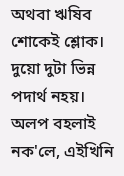অথবা ঋষিব শোকেই শ্লোক। দুয়ো দুটা ভিন্ন পদার্থ নহয়। অলপ বহলাই নক'লে, এইখিনি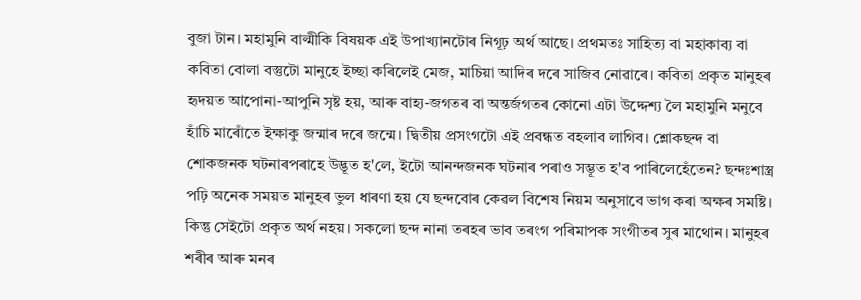বুজা টান। মহামুনি বাল্মীকি বিষয়ক এই উপাখ্যানটোৰ নিগূঢ় অর্থ আছে। প্রথমতঃ সাহিত্য বা মহাকাব্য বা কবিতা বোলা বস্তুটো মানুহে ইচ্ছা কৰিলেই মেজ, মাচিয়া আদিৰ দৰে সাজিব নোৱাৰে। কবিতা প্রকৃত মানুহৰ হৃদয়ত আপোনা-আপুনি সৃষ্ট হয়, আৰু বাহ্য-জগতৰ বা অন্তর্জগতৰ কোনো এটা উদ্দেশ্য লৈ মহামুনি মনুবে হাঁচি মাৰোঁতে ইক্ষাকু জন্মাৰ দৰে জন্মে। দ্বিতীয় প্রসংগটো এই প্রবন্ধত বহলাব লাগিব। শ্লোকছন্দ বা শোকজনক ঘটনাৰপৰাহে উদ্ভূত হ'লে, ইটো আনন্দজনক ঘটনাৰ পৰাও সম্ভূত হ'ব পাৰিলেহেঁতেন? ছন্দঃশাস্ত্র পঢ়ি অনেক সময়ত মানুহৰ ভুল ধাৰণা হয় যে ছন্দবোৰ কেৱল বিশেষ নিয়ম অনুসাবে ভাগ কৰা অক্ষৰ সমষ্টি। কিন্তু সেইটো প্রকৃত অর্থ নহয়। সকলো ছন্দ নানা তৰহৰ ভাব তৰংগ পৰিমাপক সংগীতৰ সুৰ মাথোন। মানুহৰ শৰীৰ আৰু মনৰ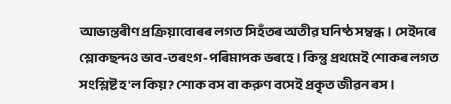আভ্যন্তৰীণ প্ৰক্ৰিয়াবোৰৰ লগত সিহঁতৰ অতীৱ ঘনিষ্ঠ সম্বন্ধ। সেইদৰে শ্লোকছন্দও ভাব-তৰংগ-পৰিমাপক ভৰহে। কিন্তু প্রথমেই শোকৰ লগত সংশ্লিষ্ট হ'ল কিয়? শোক বস বা করুণ বসেই প্রকৃত জীৱন ৰস।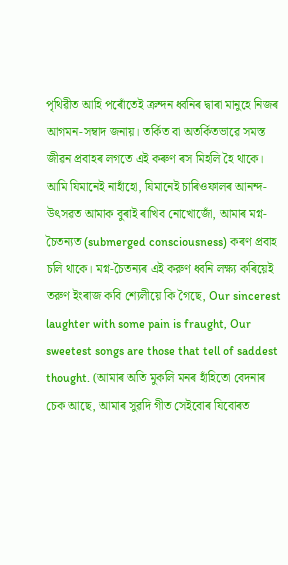পৃথিৱীত আহি পৰোঁতেই ক্রন্দন ধ্বনিৰ দ্বাৰা মানুহে নিজৰ আগমন-সম্বাদ জনায়। তর্কিত বা অতর্কিতভাৱে সমস্ত জীৱন প্রবাহৰ লগতে এই কৰুণ ৰস মিহলি হৈ থাকে। আমি যিমানেই নাহাঁহো, যিমানেই চাৰিওফালৰ আনন্দ-উৎসৱত আমাক বুৰাই ৰাখিব নোখোজোঁ, আমাৰ মগ্ন-চৈতন্যত (submerged consciousness) কৰণ প্রবাহ চলি থাকে। মগ্ন-চৈতন্যৰ এই করুণ ধ্বনি লক্ষ্য কৰিয়েই তরুণ ইংৰাজ কবি শ্যেলীয়ে কি গৈছে, Our sincerest laughter with some pain is fraught, Our sweetest songs are those that tell of saddest thought. (আমাৰ অতি মুকলি মনৰ হাঁহিতো বেদনাৰ চেক আছে, আমাৰ সুৱদি গীত সেইবোৰ যিবোৰত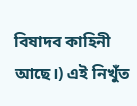বিষাদব কাহিনী আছে।) এই নিখুঁত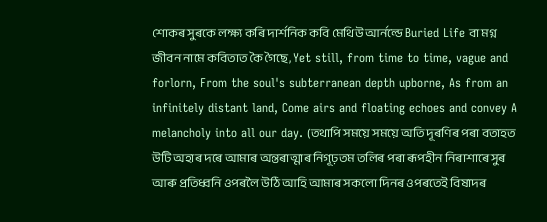শোকৰ সুৰকে লক্ষ্য কৰি দার্শনিক কবি মেথিউ আর্নল্ডে Buried Life বা মগ্ন জীবন নামে কবিতাত কৈ গৈছে, Yet still, from time to time, vague and forlorn, From the soul's subterranean depth upborne, As from an infinitely distant land, Come airs and floating echoes and convey A melancholy into all our day. (তথাপি সময়ে সময়ে অতি দূৰণিৰ পৰা বতাহত উটি অহাৰ দৰে আমাৰ অন্তৰাত্মাৰ নিগূঢ়তম তলিৰ পৰা ৰূপহীন নিৰাশাৰে সুৰ আৰু প্ৰতিধ্বনি ওপৰলৈ উঠি আহি আমাৰ সকলো দিনৰ ওপৰতেই বিষাদৰ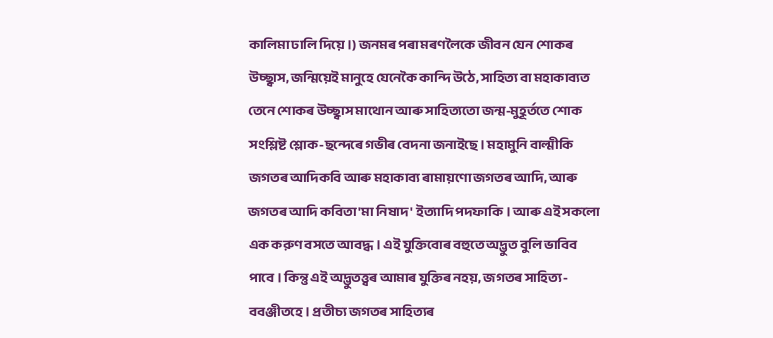কালিমা ঢালি দিয়ে।) জনমৰ পৰা মৰণলৈকে জীবন যেন শোকৰ উচ্ছ্বাস, জন্মিয়েই মানুহে যেনেকৈ কান্দি উঠে, সাহিত্য বা মহাকাব্যত তেনে শোকৰ উচ্ছ্বাস মাথোন আৰু সাহিত্যতো জন্ম-মুহূর্ততে শোক সংশ্লিষ্ট শ্লোক-ছন্দেৰে গভীৰ বেদনা জনাইছে। মহামুনি বাল্মীকি জগতৰ আদিকবি আৰু মহাকাব্য ৰামায়ণো জগতৰ আদি, আৰু জগতৰ আদি কবিতা 'মা নিষাদ' ইত্যাদি পদফাকি। আৰু এই সকলো এক করুণ বসতে আবদ্ধ। এই যুক্তিবোৰ বহুতে অদ্ভুত বুলি ভাবিব পাবে। কিন্তু এই অদ্ভুতত্ত্বৰ আমাৰ যুক্তিৰ নহয়, জগতৰ সাহিত্য-ববঞ্জীতহে। প্রতীচ্য জগতৰ সাহিত্যৰ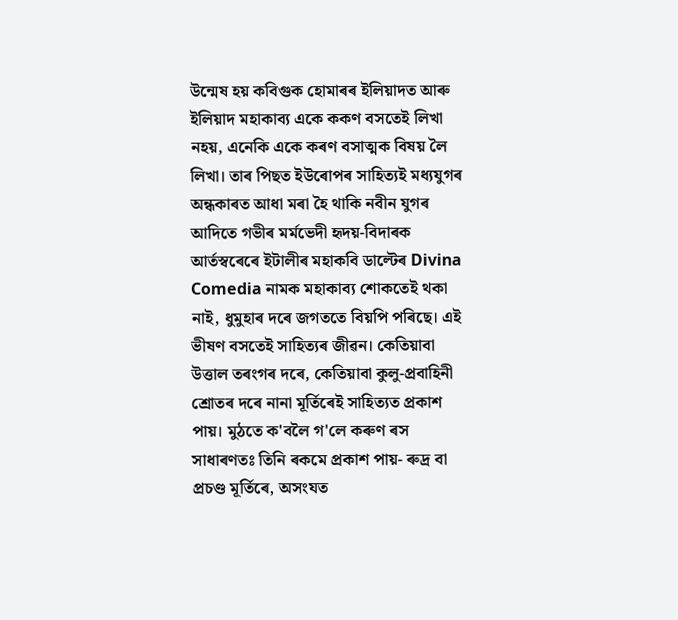উন্মেষ হয় কবিগুক হোমাৰৰ ইলিয়াদত আৰু ইলিয়াদ মহাকাব্য একে ককণ বসতেই লিখা নহয়, এনেকি একে কৰণ বসাত্মক বিষয় লৈ লিখা। তাৰ পিছত ইউৰোপৰ সাহিত্যই মধ্যযুগৰ অন্ধকাৰত আধা মৰা হৈ থাকি নবীন যুগৰ আদিতে গভীৰ মৰ্মভেদী হৃদয়-বিদাৰক আৰ্তস্বৰেৰে ইটালীৰ মহাকবি ডাল্টেৰ Divina Comedia নামক মহাকাব্য শোকতেই থকা নাই, ধুমুহাৰ দৰে জগততে বিয়পি পৰিছে। এই ভীষণ বসতেই সাহিত্যৰ জীৱন। কেতিয়াবা উত্তাল তৰংগৰ দৰে, কেতিয়াবা কুলু-প্রবাহিনী শ্রোতৰ দৰে নানা মূর্তিৰেই সাহিত্যত প্রকাশ পায়। মুঠতে ক'বলৈ গ'লে কৰুণ ৰস সাধাৰণতঃ তিনি ৰকমে প্রকাশ পায়- ৰুদ্র বা প্রচণ্ড মূর্তিৰে, অসংযত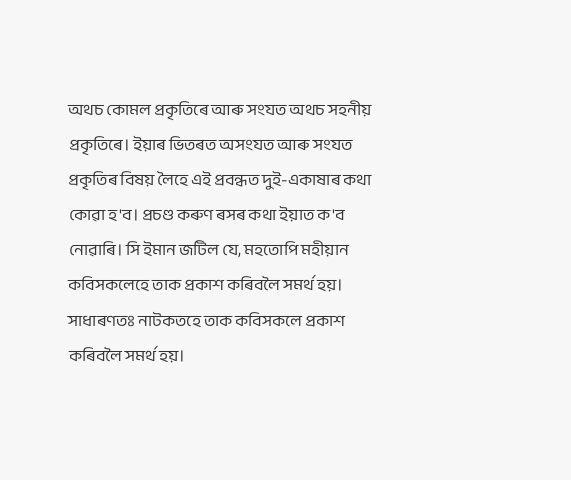অথচ কোমল প্রকৃতিৰে আৰু সংযত অথচ সহনীয় প্রকৃতিৰে। ইয়াৰ ভিতৰত অসংযত আৰু সংযত প্ৰকৃতিৰ বিষয় লৈহে এই প্ৰবন্ধত দুই-একাষাৰ কথা কোৱা হ'ব। প্রচণ্ড কৰুণ ৰসৰ কথা ইয়াত ক'ব নোৱাৰি। সি ইমান জটিল যে, মহতোপি মহীয়ান কবিসকলেহে তাক প্রকাশ কৰিবলৈ সমর্থ হয়। সাধাৰণতঃ নাটকতহে তাক কবিসকলে প্রকাশ কৰিবলৈ সমর্থ হয়।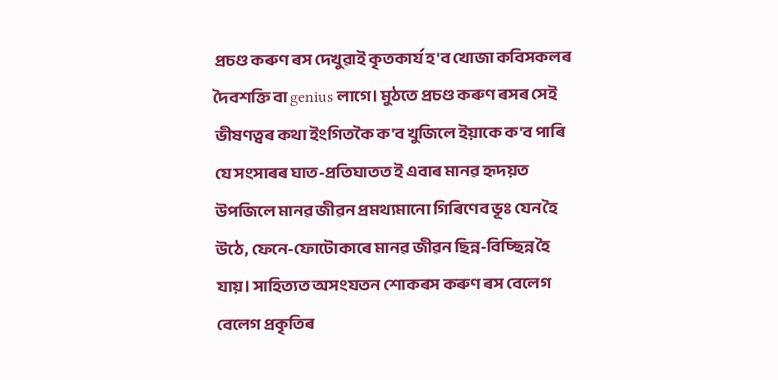প্রচণ্ড কৰুণ ৰস দেখুৱাই কৃতকার্য হ'ব খোজা কবিসকলৰ দৈবশক্তি বা genius লাগে। মুঠতে প্রচণ্ড কৰুণ ৰসৰ সেই ভীষণত্বৰ কথা ইংগিতকৈ ক'ব খুজিলে ইয়াকে ক'ব পাৰি যে সংসাৰৰ ঘাত-প্রতিঘাতত ই এবাৰ মানৱ হৃদয়ত উপজিলে মানৱ জীৱন প্রমথ্যমানো গিৰিণেব ভূঃ যেন হৈ উঠে, ফেনে-ফোটোকাৰে মানৱ জীৱন ছিন্ন-বিচ্ছিন্ন হৈ যায়। সাহিত্যত অসংযতন শোকৰস কৰুণ ৰস বেলেগ বেলেগ প্ৰকৃতিৰ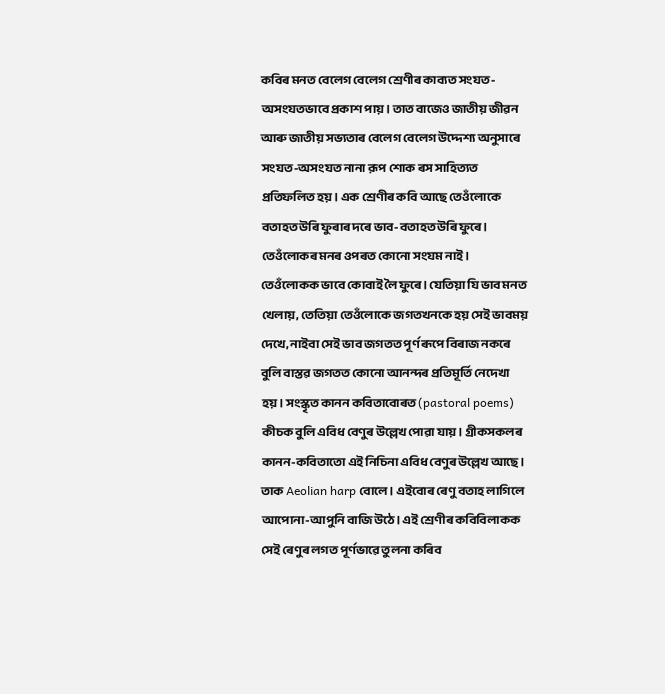কবিৰ মনত বেলেগ বেলেগ শ্ৰেণীৰ কাব্যত সংযত-অসংযতভাবে প্রকাশ পায়। তাত বাজেও জাতীয় জীৱন আৰু জাতীয় সভ্যতাৰ বেলেগ বেলেগ উদ্দেশ্য অনুসাৰে সংযত-অসংযত নানা রূপ শোক ৰস সাহিত্যত প্রতিফলিত হয়। এক শ্ৰেণীৰ কবি আছে তেওঁলোকে বতাহত উৰি ফুৰাৰ দৰে ভাব-বতাহত উৰি ফুৰে। তেওঁলোকৰ মনৰ ওপৰত কোনো সংযম নাই। তেওঁলোকক ভাবে কোবাই লৈ ফুৰে। যেতিয়া যি ভাব মনত খেলায়, তেতিয়া তেওঁলোকে জগতখনকে হয় সেই ভাবময় দেখে, নাইবা সেই ভাব জগতত পূর্ণ ৰূপে বিৰাজ নকৰে বুলি বাস্তৱ জগতত কোনো আনন্দৰ প্ৰতিমূর্তি নেদেখা হয়। সংস্কৃত কানন কবিতাবোৰত (pastoral poems) কীচক বুলি এবিধ বেণুৰ উল্লেখ পোৱা যায়। গ্রীকসকলৰ কানন-কবিতাতো এই নিচিনা এবিধ বেণুৰ উল্লেখ আছে। তাক Aeolian harp বোলে। এইবোৰ ৰেণু বতাহ লাগিলে আপোনা-আপুনি বাজি উঠে। এই শ্ৰেণীৰ কবিবিলাকক সেই ৰেণুৰ লগত পূর্ণভাৱে তুলনা কৰিব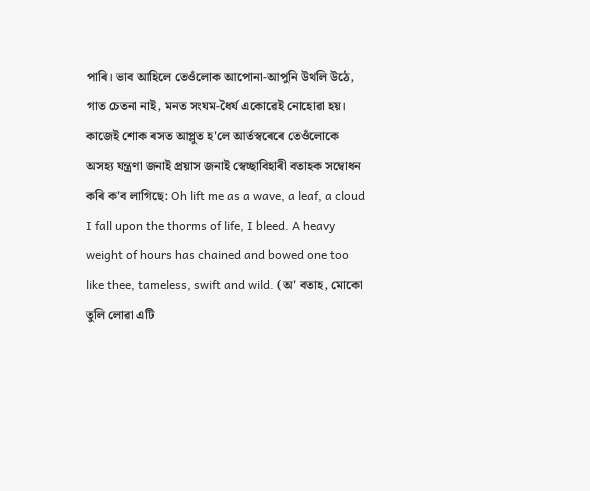পাৰি। ভাব আহিলে তেওঁলোক আপোনা-আপুনি উথলি উঠে, গাত চেতনা নাই, মনত সংযম-ধৈর্য একোৱেই নোহোৱা হয়। কাজেই শোক ৰসত আপ্লুত হ'লে আৰ্তস্বৰেৰে তেওঁলোকে অসহ্য যন্ত্রণা জনাই প্রয়াস জনাই স্বেচ্ছাবিহাৰী বতাহক সম্বোধন কৰি ক'ব লাগিছে: Oh lift me as a wave, a leaf, a cloud I fall upon the thorms of life, I bleed. A heavy weight of hours has chained and bowed one too like thee, tameless, swift and wild. (অ' বতাহ, মোকো তুলি লোৱা এটি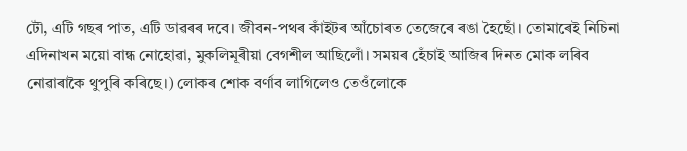টৌ, এটি গছৰ পাত, এটি ডাৱৰৰ দবে। জীবন-পথৰ কাঁইটৰ আঁচোৰত তেজেৰে ৰঙা হৈছোঁ। তোমাৰেই নিচিনা এদিনাখন ময়ো বান্ধ নোহোৱা, মুকলিমূৰীয়া বেগশীল আছিলোঁ। সময়ৰ হেঁচাই আজিৰ দিনত মোক লৰিব নোৱাৰাকৈ থুপুৰি কৰিছে।) লোকৰ শোক বর্ণাব লাগিলেও তেওঁলোকে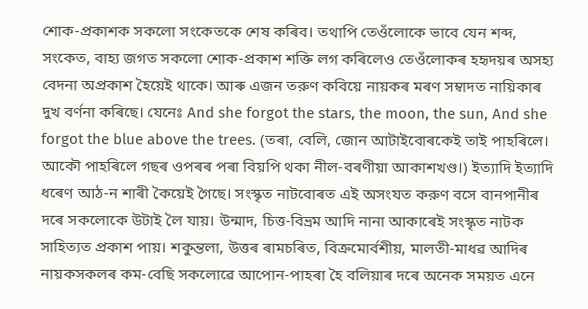শোক-প্রকাশক সকলো সংকেতকে শেষ কৰিব। তথাপি তেওঁলোকে ভাবে যেন শব্দ, সংকেত, বাহ্য জগত সকলো শোক-প্রকাশ শক্তি লগ কৰিলেও তেওঁলোকৰ হহৃদয়ৰ অসহ্য বেদনা অপ্রকাশ হৈয়েই থাকে। আৰু এজন তরুণ কবিয়ে নায়কৰ মৰণ সম্বাদত নায়িকাৰ দুখ বর্ণনা কৰিছে। যেনেঃ And she forgot the stars, the moon, the sun, And she forgot the blue above the trees. (তৰা, বেলি, জোন আটাইবোৰকেই তাই পাহৰিলে। আকৌ পাহৰিলে গছৰ ওপৰৰ পৰা বিয়পি থকা নীল-বৰণীয়া আকাশখণ্ড।) ইত্যাদি ইত্যাদি ধৰেণ আঠ-ন শাৰী কৈয়েই গৈছে। সংস্কৃত নাটবোৰত এই অসংযত করুণ বসে বানপানীৰ দৰে সকলোকে উটাই লৈ যায়। উন্মাদ, চিত্ত-বিভ্রম আদি নানা আকাৰেই সংস্কৃত নাটক সাহিত্যত প্রকাশ পায়। শকুন্তলা, উত্তৰ ৰামচৰিত, বিক্রমোর্বশীয়, মালতী-মাধৱ আদিৰ নায়কসকলৰ কম-বেছি সকলোৱে আপোন-পাহৰা হৈ বলিয়াৰ দৰে অনেক সময়ত এনে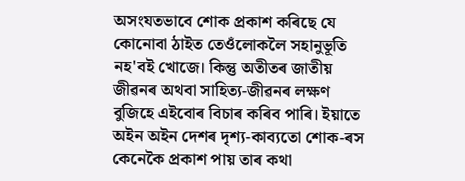অসংযতভাবে শোক প্রকাশ কৰিছে যে কোনোবা ঠাইত তেওঁলোকলৈ সহানুভূতি নহ'বই খোজে। কিন্তু অতীতৰ জাতীয় জীৱনৰ অথবা সাহিত্য-জীৱনৰ লক্ষণ বুজিহে এইবোৰ বিচাৰ কৰিব পাৰি। ইয়াতে অইন অইন দেশৰ দৃশ্য-কাব্যতো শোক-ৰস কেনেকৈ প্রকাশ পায় তাৰ কথা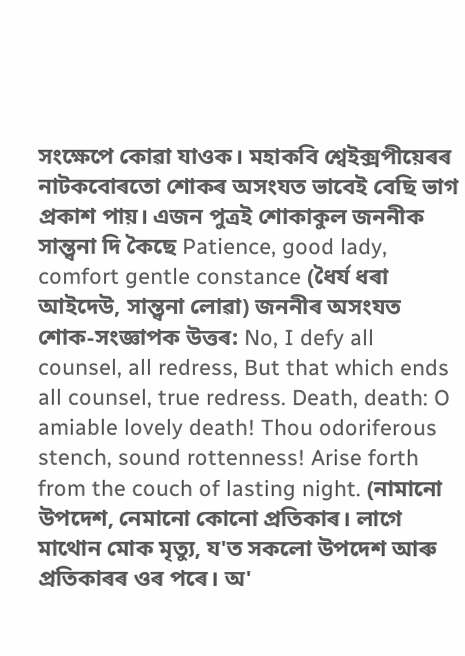সংক্ষেপে কোৱা যাওক। মহাকবি শ্বেইক্সপীয়েৰৰ নাটকবোৰতো শোকৰ অসংযত ভাবেই বেছি ভাগ প্রকাশ পায়। এজন পুত্রই শোকাকুল জননীক সান্ত্বনা দি কৈছে Patience, good lady, comfort gentle constance (ধৈর্য ধৰা আইদেউ, সান্ত্বনা লোৱা) জননীৰ অসংযত শোক-সংজ্ঞাপক উত্তৰ: No, I defy all counsel, all redress, But that which ends all counsel, true redress. Death, death: O amiable lovely death! Thou odoriferous stench, sound rottenness! Arise forth from the couch of lasting night. (নামানো উপদেশ, নেমানো কোনো প্রতিকাৰ। লাগে মাথোন মোক মৃত্যু, য'ত সকলো উপদেশ আৰু প্ৰতিকাৰৰ ওৰ পৰে। অ'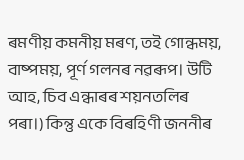ৰমণীয় কমনীয় মৰণ, তই গোন্ধময়, বাষ্পময়, পূৰ্ণ গলনৰ নৱৰূপ। উটি আহ, চিব এন্ধাৰৰ শয়নতলিৰ পৰা।) কিন্তু একে বিৰহিণী জননীৰ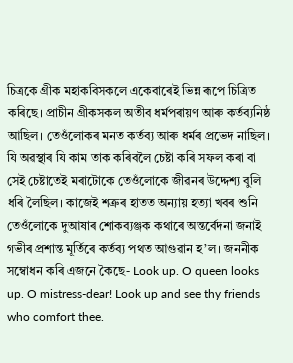চিত্ৰকে গ্রীক মহাকবিসকলে একেবাৰেই ভিন্ন ৰূপে চিত্রিত কৰিছে। প্রাচীন গ্রীকসকল অতীব ধৰ্মপৰায়ণ আৰু কৰ্তব্যনিষ্ঠ আছিল। তেওঁলোকৰ মনত কৰ্তব্য আৰু ধৰ্মৰ প্রভেদ নাছিল। যি অৱস্থাৰ যি কাম তাক কৰিবলৈ চেষ্টা কৰি সফল কৰা বা সেই চেষ্টাতেই মৰাটোকে তেওঁলোকে জীৱনৰ উদ্দেশ্য বুলি ধৰি লৈছিল। কাজেই শত্রুৰ হাতত অন্যায় হত্যা খবৰ শুনি তেওঁলোকে দুআষাৰ শোকব্যঞ্জক কথাৰে অন্তৰ্বেদনা জনাই গভীৰ প্ৰশান্ত মূৰ্তিৰে কৰ্তব্য পথত আগুৱান হ’ল। জননীক সম্বোধন কৰি এজনে কৈছে- Look up. O queen looks up. O mistress-dear! Look up and see thy friends who comfort thee.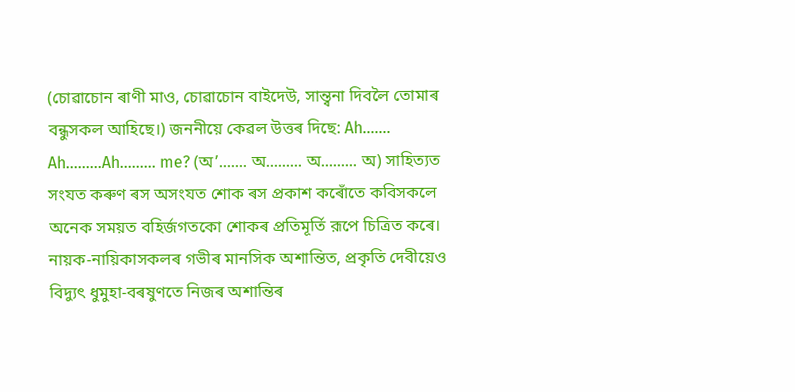(চোৱাচোন ৰাণী মাও, চোৱাচোন বাইদেউ, সান্ত্বনা দিবলৈ তোমাৰ বন্ধুসকল আহিছে।) জননীয়ে কেৱল উত্তৰ দিছে: Ah....... Ah.........Ah......... me? (অ’....... অ......... অ......... অ) সাহিত্যত সংযত কৰুণ ৰস অসংযত শোক ৰস প্রকাশ কৰোঁতে কবিসকলে অনেক সময়ত বহির্জগতকো শোকৰ প্রতিমূর্তি রূপে চিত্রিত কৰে। নায়ক-নায়িকাসকলৰ গভীৰ মানসিক অশান্তিত, প্রকৃতি দেবীয়েও বিদ্যুৎ ধুমুহা-বৰষুণতে নিজৰ অশান্তিৰ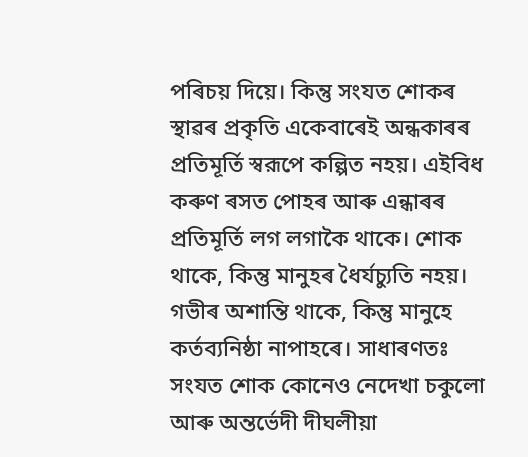পৰিচয় দিয়ে। কিন্তু সংযত শোকৰ স্থাৱৰ প্ৰকৃতি একেবাৰেই অন্ধকাৰৰ প্ৰতিমূৰ্তি স্বরূপে কল্পিত নহয়। এইবিধ কৰুণ ৰসত পোহৰ আৰু এন্ধাৰৰ প্ৰতিমূৰ্তি লগ লগাকৈ থাকে। শোক থাকে, কিন্তু মানুহৰ ধৈৰ্যচ্যুতি নহয়। গভীৰ অশান্তি থাকে, কিন্তু মানুহে কর্তব্যনিষ্ঠা নাপাহৰে। সাধাৰণতঃ সংযত শোক কোনেও নেদেখা চকুলো আৰু অন্তর্ভেদী দীঘলীয়া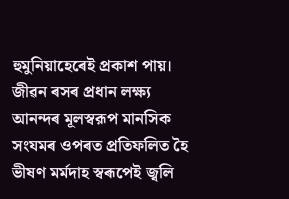হুমুনিয়াহেৰেই প্রকাশ পায়। জীৱন ৰসৰ প্রধান লক্ষ্য আনন্দৰ মূলস্বরূপ মানসিক সংযমৰ ওপৰত প্ৰতিফলিত হৈ ভীষণ মর্মদাহ স্বৰূপেই জ্বলি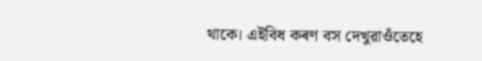থাকে। এইবিধ কৰণ বস দেখুৱাওঁতেহে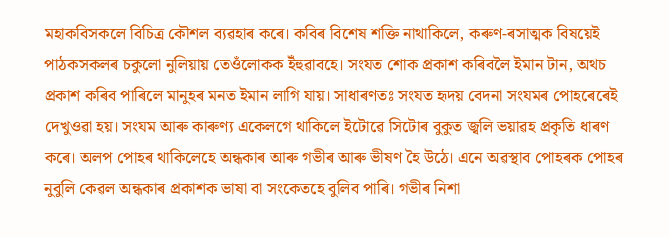মহাকবিসকলে বিচিত্র কৌশল ব্যৱহাৰ কৰে। কবিৰ বিশেষ শক্তি নাথাকিলে, কৰুণ-ৰসাত্মক বিষয়েই পাঠকসকলৰ চকুলো নুলিয়ায় তেওঁলোকক ইঁহুৱাবহে। সংযত শোক প্রকাশ কৰিবলৈ ইমান টান, অথচ প্রকাশ কৰিব পাৰিলে মানুহৰ মনত ইমান লাগি যায়। সাধাৰণতঃ সংযত হৃদয় বেদনা সংযমৰ পোহৰেৰেই দেখুওৱা হয়। সংযম আৰু কাৰুণ্য একেলগে থাকিলে ইটোৱে সিটোৰ বুকুত জ্বলি ভয়াৱহ প্রকৃতি ধাৰণ কৰে। অলপ পোহৰ থাকিলেহে অন্ধকাৰ আৰু গভীৰ আৰু ভীষণ হৈ উঠে। এনে অৱস্থাব পোহৰক পোহৰ নুবুলি কেৱল অন্ধকাৰ প্ৰকাশক ভাষা বা সংকেতহে বুলিব পাৰি। গভীৰ নিশা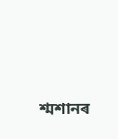শ্মশানৰ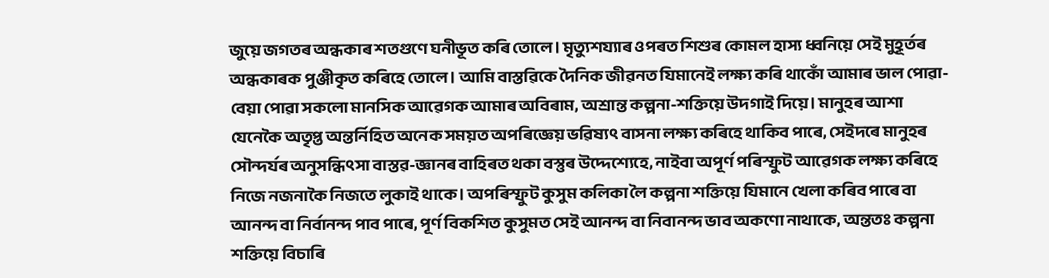জুয়ে জগতৰ অন্ধকাৰ শতগুণে ঘনীভূত কৰি তোলে। মৃত্যুশয্যাৰ ওপৰত শিশুৰ কোমল হাস্য ধ্বনিয়ে সেই মুহূৰ্তৰ অন্ধকাৰক পুঞ্জীকৃত কৰিহে তোলে। আমি বাস্তৱিকে দৈনিক জীৱনত যিমানেই লক্ষ্য কৰি থাকোঁ আমাৰ ভাল পোৱা-বেয়া পোৱা সকলো মানসিক আৱেগক আমাৰ অবিৰাম, অশ্রান্ত কল্পনা-শক্তিয়ে উদগাই দিয়ে। মানুহৰ আশা যেনেকৈ অতৃপ্ত অন্তর্নিহিত অনেক সময়ত অপৰিজ্ঞেয় ভৱিষ্যৎ বাসনা লক্ষ্য কৰিহে থাকিব পাৰে, সেইদৰে মানুহৰ সৌন্দৰ্যৰ অনুসন্ধিৎসা বাস্তৱ-জ্ঞানৰ বাহিৰত থকা বস্তুৰ উদ্দেশ্যেহে, নাইবা অপূর্ণ পৰিস্ফুট আৱেগক লক্ষ্য কৰিহে নিজে নজনাকৈ নিজতে লুকাই থাকে। অপৰিস্ফুট কুসুম কলিকা লৈ কল্পনা শক্তিয়ে যিমানে খেলা কৰিব পাৰে বা আনন্দ বা নিৰ্বানন্দ পাব পাৰে, পূর্ণ বিকশিত কুসুমত সেই আনন্দ বা নিবানন্দ ভাব অকণো নাথাকে, অন্ততঃ কল্পনা শক্তিয়ে বিচাৰি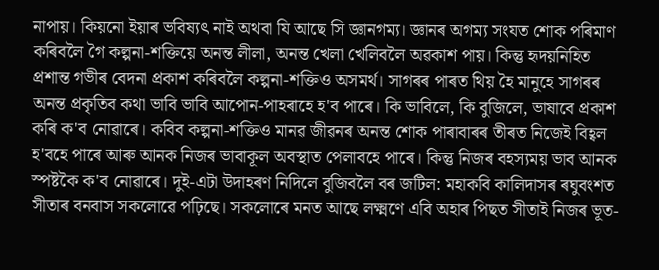নাপায়। কিয়নো ইয়াৰ ভবিষ্যৎ নাই অথবা যি আছে সি জ্ঞানগম্য। জ্ঞানৰ অগম্য সংযত শোক পৰিমাণ কৰিবলৈ গৈ কল্পনা-শক্তিয়ে অনন্ত লীলা, অনন্ত খেলা খেলিবলৈ অৱকাশ পায়। কিন্তু হৃদয়নিহিত প্রশান্ত গভীৰ বেদনা প্রকাশ কৰিবলৈ কল্পনা-শক্তিও অসমৰ্থ। সাগৰৰ পাৰত থিয় হৈ মানুহে সাগৰৰ অনন্ত প্রকৃতিব কথা ভাবি ভাবি আপোন-পাহৰাহে হ'ব পাৰে। কি ভাবিলে, কি বুজিলে, ভাষাবে প্রকাশ কৰি ক'ব নোৱাৰে। কবিব কল্পনা-শক্তিও মানৱ জীৱনৰ অনন্ত শোক পাৰাবাৰৰ তীৰত নিজেই বিহ্বল হ'বহে পাৰে আৰু আনক নিজৰ ভাবাকূল অবস্থাত পেলাবহে পাৰে। কিন্তু নিজৰ বহস্যময় ভাব আনক স্পষ্টকৈ ক'ব নোৱাৰে। দুই-এটা উদাহৰণ নিদিলে বুজিবলৈ বৰ জটিল: মহাকবি কালিদাসৰ ৰঘুবংশত সীতাৰ বনবাস সকলোৱে পঢ়িছে। সকলোৰে মনত আছে লক্ষ্মণে এবি অহাৰ পিছত সীতাই নিজৰ ভূত-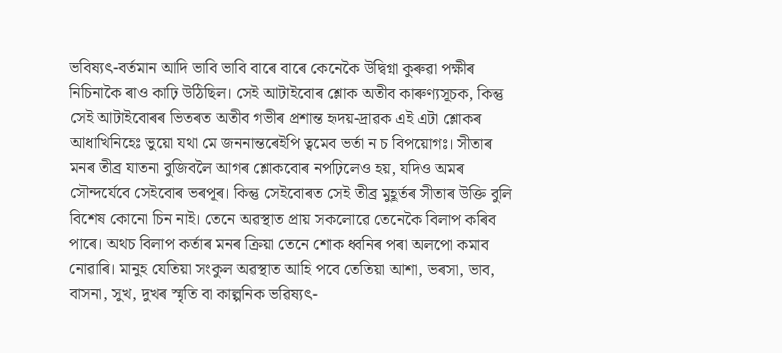ভবিষ্যৎ-বর্তমান আদি ভাবি ভাবি বাৰে বাৰে কেনেকৈ উদ্বিগ্না কুৰুৱা পক্ষীৰ নিচিনাকৈ ৰাও কাঢ়ি উঠিছিল। সেই আটাইবোৰ শ্লোক অতীব কাৰুণ্যসূচক, কিন্তু সেই আটাইবোৰৰ ভিতৰত অতীব গভীৰ প্ৰশান্ত হৃদয়-দ্রাৱক এই এটা শ্লোকৰ আধাখিনিহেঃ ভুয়ো যথা মে জননান্তৰেইপি ত্বমেব ভর্তা ন চ বিপয়োগঃ। সীতাৰ মনৰ তীব্ৰ যাতনা বুজিবলৈ আগৰ শ্লোকবোৰ নপঢ়িলেও হয়, যদিও অমৰ সৌন্দর্যেবে সেইবোৰ ভৰপূৰ। কিন্তু সেইবোৰত সেই তীব্ৰ মুহূৰ্তৰ সীতাৰ উক্তি বুলি বিশেষ কোনো চিন নাই। তেনে অৱস্থাত প্রায় সকলোৱে তেনেকৈ বিলাপ কৰিব পাৰে। অথচ বিলাপ কৰ্তাৰ মনৰ ক্ৰিয়া তেনে শোক ধ্বনিৰ পৰা অলপো কমাব নোৱাৰি। মানুহ যেতিয়া সংকুল অৱস্থাত আহি পবে তেতিয়া আশা, ভৰসা, ভাব, বাসনা, সুখ, দুখৰ স্মৃতি বা কাল্পনিক ভৱিষ্যৎ-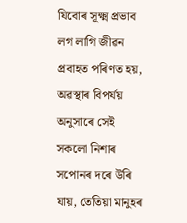যিবোৰ সূক্ষ্ম প্রভাব লগ লাগি জীৱন প্রবাহত পৰিণত হয়, অৱস্থাৰ বিপৰ্যয় অনুসাৰে সেই সকলো নিশাৰ সপোনৰ দৰে উৰি যায়, তেতিয়া মানুহৰ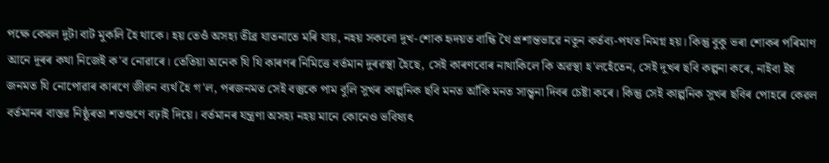পক্ষে কেৱল দুটা বাট মুকলি হৈ থাকে। হয় তেওঁ অসহ্য তীব্র যাতনাতে মৰি যায়, নহয় সকলো দুখ-শোক হৃদয়ত বান্ধি থৈ প্রশান্তভাৱে নতুন কর্তব্য-পথত নিমগ্ন হয়। কিন্তু বুকু ভৰা শোকৰ পৰিমাণ আনে দূৰৰ কথা নিজেই ক'ব নোৱাৰে। তেতিয়া অনেক যি যি কাৰণৰ নিমিত্তে বর্তমান দুৰৱস্থা হৈছে, সেই কাৰণবোৰ নাথাকিলে কি অৱস্থা হ'লহেঁতেন, সেই দুখৰ ছবি কল্পনা কৰে, নাইবা ইহ জনমত যি নোপোৱাৰ কাৰণে জীৱন ব্যর্থ হৈ গ'ল, পৰজনমত সেই বস্তুকে পাম বুলি সুখৰ কাল্পনিক ছবি মনত আঁকি মনত সান্ত্বনা দিবৰ চেষ্টা কৰে। কিন্তু সেই কাল্পনিক সুখৰ ছবিৰ পোহৰে কেৱল বৰ্তমানৰ বাস্তৱ নিষ্ঠুৰতা শতগুণে বঢ়াই দিয়ে। বৰ্তমানৰ যন্ত্রণা অসহ্য নহয় মানে কোনেও ভবিষ্যৎ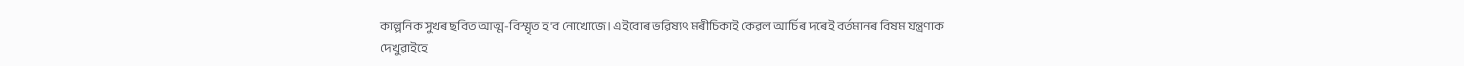কাল্পনিক সুখৰ ছবিত আত্ম-বিস্মৃত হ'ব নোখোজে। এইবোৰ ভৱিষ্যৎ মৰীচিকাই কেৱল আৰ্চিৰ দৰেই বৰ্তমানৰ বিষম যন্ত্রণাক দেখুৱাইহে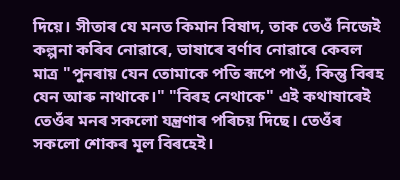দিয়ে। সীতাৰ যে মনত কিমান বিষাদ, তাক তেওঁ নিজেই কল্পনা কৰিব নোৱাৰে, ভাষাৰে বৰ্ণাব নোৱাৰে কেবল মাত্র "পুনৰায় যেন তোমাকে পতি ৰূপে পাওঁ, কিন্তু বিৰহ যেন আৰু নাথাকে।" "বিৰহ নেথাকে" এই কথাষাৰেই তেওঁৰ মনৰ সকলো যন্ত্ৰণাৰ পৰিচয় দিছে। তেওঁৰ সকলো শোকৰ মূল বিৰহেই।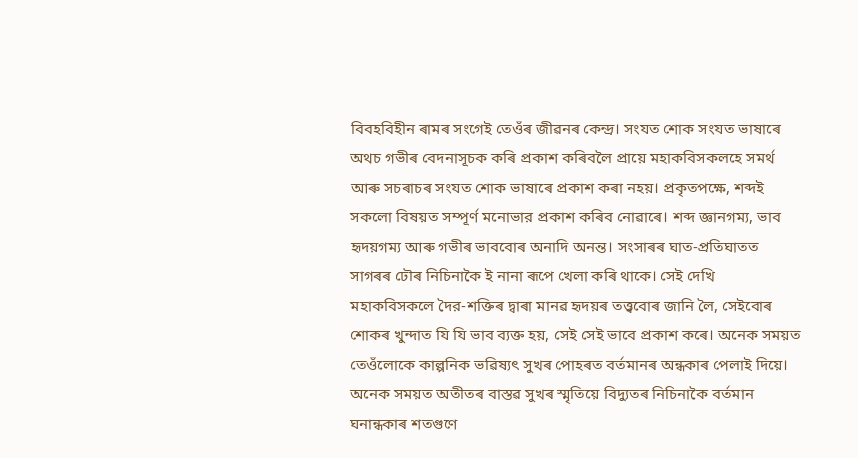বিবহবিহীন ৰামৰ সংগেই তেওঁৰ জীৱনৰ কেন্দ্ৰ। সংযত শোক সংযত ভাষাৰে অথচ গভীৰ বেদনাসূচক কৰি প্ৰকাশ কৰিবলৈ প্ৰায়ে মহাকবিসকলহে সমর্থ আৰু সচৰাচৰ সংযত শোক ভাষাৰে প্ৰকাশ কৰা নহয়। প্রকৃতপক্ষে, শব্দই সকলো বিষয়ত সম্পূর্ণ মনোভার প্রকাশ কৰিব নোৱাৰে। শব্দ জ্ঞানগম্য, ভাব হৃদয়গম্য আৰু গভীৰ ভাববোৰ অনাদি অনন্ত। সংসাৰৰ ঘাত-প্রতিঘাতত সাগৰৰ ঢৌৰ নিচিনাকৈ ই নানা ৰূপে খেলা কৰি থাকে। সেই দেখি মহাকবিসকলে দৈর-শক্তিৰ দ্বাৰা মানৱ হৃদয়ৰ তত্ত্ববোৰ জানি লৈ, সেইবোৰ শোকৰ খুন্দাত যি যি ভাব ব্যক্ত হয়, সেই সেই ভাবে প্রকাশ কৰে। অনেক সময়ত তেওঁলোকে কাল্পনিক ভৱিষ্যৎ সুখৰ পোহৰত বৰ্তমানৰ অন্ধকাৰ পেলাই দিয়ে। অনেক সময়ত অতীতৰ বাস্তৱ সুখৰ স্মৃতিয়ে বিদ্যুতৰ নিচিনাকৈ বৰ্তমান ঘনান্ধকাৰ শতগুণে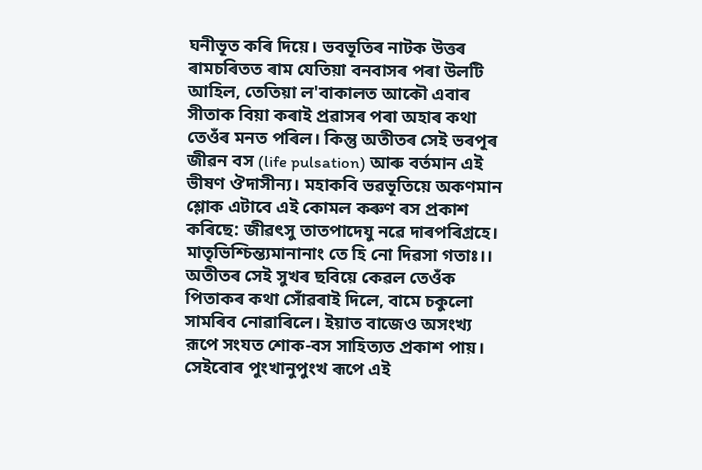ঘনীভূত কৰি দিয়ে। ভবভূতিৰ নাটক উত্তৰ ৰামচৰিতত ৰাম যেতিয়া বনবাসৰ পৰা উলটি আহিল, তেতিয়া ল'বাকালত আকৌ এবাৰ সীতাক বিয়া কৰাই প্ৰৱাসৰ পৰা অহাৰ কথা তেওঁৰ মনত পৰিল। কিন্তু অতীতৰ সেই ভৰপূৰ জীৱন বস (life pulsation) আৰু বৰ্তমান এই ভীষণ ঔদাসীন্য। মহাকবি ভৱভূতিয়ে অকণমান শ্লোক এটাবে এই কোমল কৰুণ ৰস প্রকাশ কৰিছে: জীৱৎসু তাতপাদেযু নৱে দাৰপৰিগ্রহে। মাতৃভিশ্চিন্ত্যমানানাং তে হি নো দিৱসা গতাঃ।। অতীতৰ সেই সুখৰ ছবিয়ে কেৱল তেওঁক পিতাকৰ কথা সোঁৱৰাই দিলে, বামে চকুলো সামৰিব নোৱাৰিলে। ইয়াত বাজেও অসংখ্য রূপে সংযত শোক-বস সাহিত্যত প্রকাশ পায়। সেইবোৰ পুংখানুপুংখ ৰূপে এই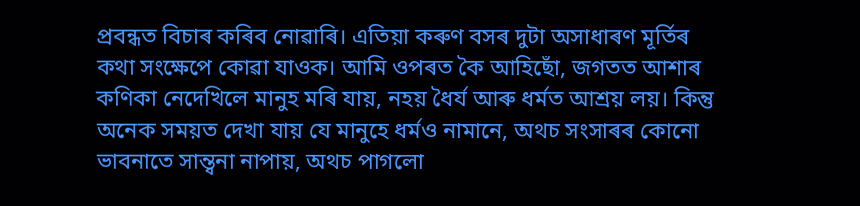প্রবন্ধত বিচাৰ কৰিব নোৱাৰি। এতিয়া কৰুণ বসৰ দুটা অসাধাৰণ মূৰ্তিৰ কথা সংক্ষেপে কোৱা যাওক। আমি ওপৰত কৈ আহিছোঁ, জগতত আশাৰ কণিকা নেদেখিলে মানুহ মৰি যায়, নহয় ধৈর্য আৰু ধর্মত আশ্রয় লয়। কিন্তু অনেক সময়ত দেখা যায় যে মানুহে ধর্মও নামানে, অথচ সংসাৰৰ কোনো ভাবনাতে সান্ত্বনা নাপায়, অথচ পাগলো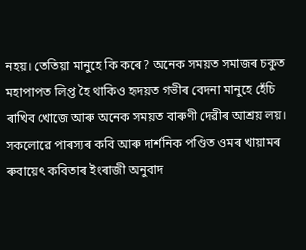নহয়। তেতিয়া মানুহে কি কৰে? অনেক সময়ত সমাজৰ চকুত মহাপাপত লিপ্ত হৈ থাকিও হৃদয়ত গভীৰ বেদনা মানুহে হেঁচি ৰাখিব খোজে আৰু অনেক সময়ত বাৰুণী দেৱীৰ আশ্রয় লয়। সকলোৱে পাৰস্যৰ কবি আৰু দার্শনিক পণ্ডিত ওমৰ খায়ামৰ ৰুবায়েৎ কবিতাৰ ইংৰাজী অনুবাদ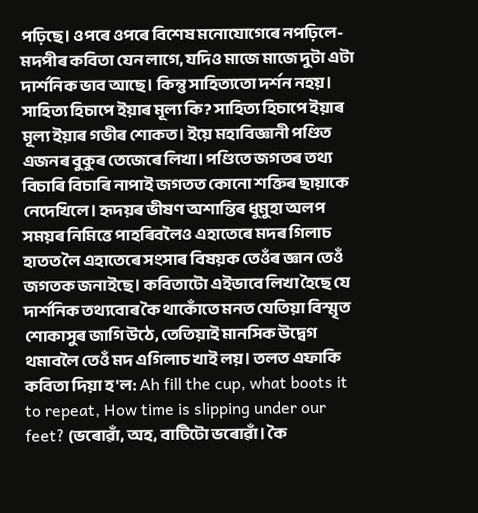পঢ়িছে। ওপৰে ওপৰে বিশেষ মনোযোগেৰে নপঢ়িলে- মদপীৰ কবিতা যেন লাগে, যদিও মাজে মাজে দুটা এটা দার্শনিক ভাব আছে। কিন্তু সাহিত্যতো দর্শন নহয়। সাহিত্য হিচাপে ইয়াৰ মূল্য কি? সাহিত্য হিচাপে ইয়াৰ মূল্য ইয়াৰ গভীৰ শোকত। ইয়ে মহাবিজ্ঞানী পণ্ডিত এজনৰ বুকুৰ তেজেৰে লিখা। পণ্ডিতে জগতৰ তথ্য বিচাৰি বিচাৰি নাপাই জগতত কোনো শক্তিৰ ছায়াকে নেদেখিলে। হৃদয়ৰ ভীষণ অশান্তিৰ ধুমুহা অলপ সময়ৰ নিমিত্তে পাহৰিবলৈও এহাতেৰে মদৰ গিলাচ হাতত লৈ এহাতেৰে সংসাৰ বিষয়ক তেওঁৰ জ্ঞান তেওঁ জগতক জনাইছে। কবিতাটো এইভাবে লিখা হৈছে যে দার্শনিক তথ্যবোৰ কৈ থাকোঁতে মনত যেতিয়া বিস্মৃত শোকাসুৰ জাগি উঠে, তেতিয়াই মানসিক উদ্বেগ থমাবলৈ তেওঁ মদ এগিলাচ খাই লয়। তলত এফাকি কবিতা দিয়া হ'ল: Ah fill the cup, what boots it to repeat, How time is slipping under our feet? (ভৰোৱাঁ, অহ, বাটিটো ভৰোৱাঁ। কৈ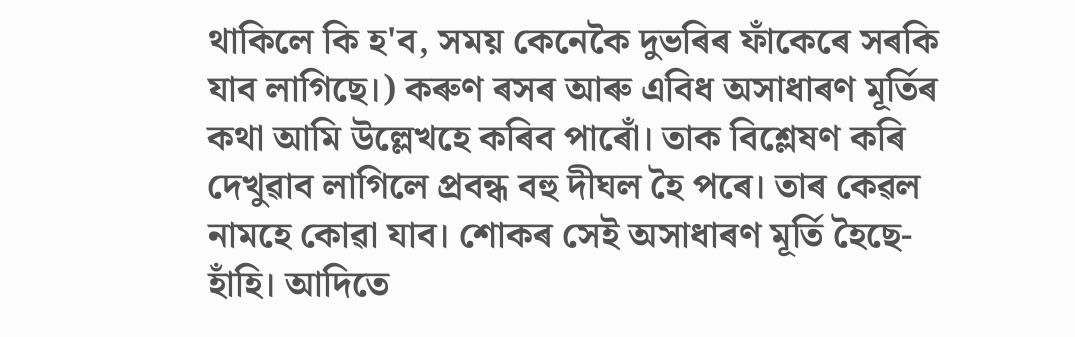থাকিলে কি হ'ব, সময় কেনেকৈ দুভৰিৰ ফাঁকেৰে সৰকি যাব লাগিছে।) কৰুণ ৰসৰ আৰু এবিধ অসাধাৰণ মূৰ্তিৰ কথা আমি উল্লেখহে কৰিব পাৰোঁ। তাক বিশ্লেষণ কৰি দেখুৱাব লাগিলে প্রবন্ধ বহু দীঘল হৈ পৰে। তাৰ কেৱল নামহে কোৱা যাব। শোকৰ সেই অসাধাৰণ মূর্তি হৈছে- হাঁহি। আদিতে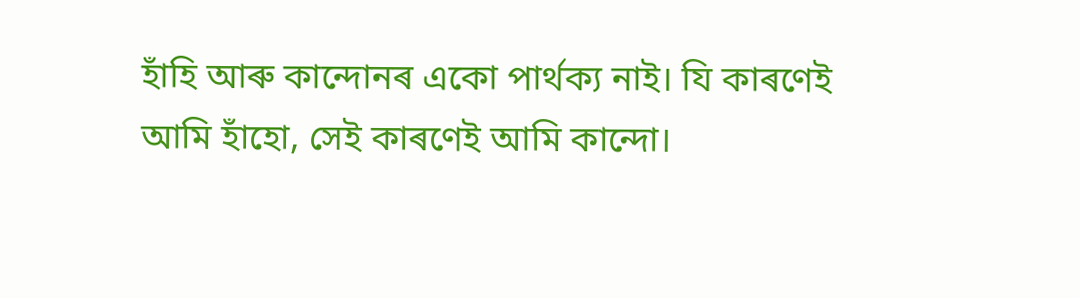হাঁহি আৰু কান্দোনৰ একো পাৰ্থক্য নাই। যি কাৰণেই আমি হাঁহো, সেই কাৰণেই আমি কান্দো।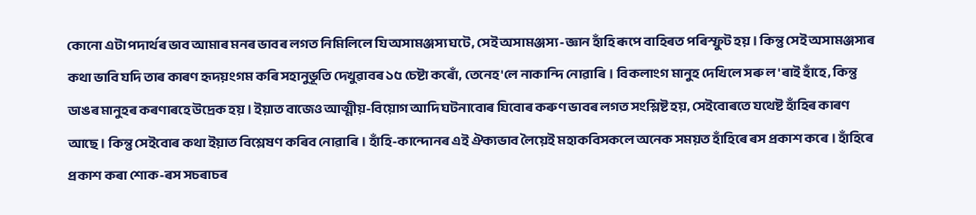কোনো এটা পদাৰ্থৰ ভাব আমাৰ মনৰ ভাবৰ লগত নিমিলিলে যি অসামঞ্জস্য ঘটে, সেই অসামঞ্জস্য-জ্ঞান হাঁহি ৰূপে বাহিৰত পৰিস্ফুট হয়। কিন্তু সেই অসামঞ্জস্যৰ কথা ভাবি যদি তাৰ কাৰণ হৃদয়ংগম কৰি সহানুভূতি দেখুৱাবৰ ১৫ চেষ্টা কৰোঁ, তেনেহ'লে নাকান্দি নোৱাৰি। বিকলাংগ মানুহ দেখিলে সৰু ল'ৰাই হাঁহে, কিন্তু ডাঙৰ মানুহৰ কৰণাৰহে উদ্রেক হয়। ইয়াত বাজেও আত্মীয়-বিয়োগ আদি ঘটনাবোৰ যিবোৰ কৰুণ ভাবৰ লগত সংশ্লিষ্ট হয়, সেইবোৰতে যথেষ্ট হাঁহিৰ কাৰণ আছে। কিন্তু সেইবোৰ কথা ইয়াত বিশ্লেষণ কৰিব নোৱাৰি। হাঁহি-কান্দোনৰ এই ঐক্যভাব লৈয়েই মহাকবিসকলে অনেক সময়ত হাঁহিৰে ৰস প্রকাশ কৰে। হাঁহিৰে প্ৰকাশ কৰা শোক-ৰস সচৰাচৰ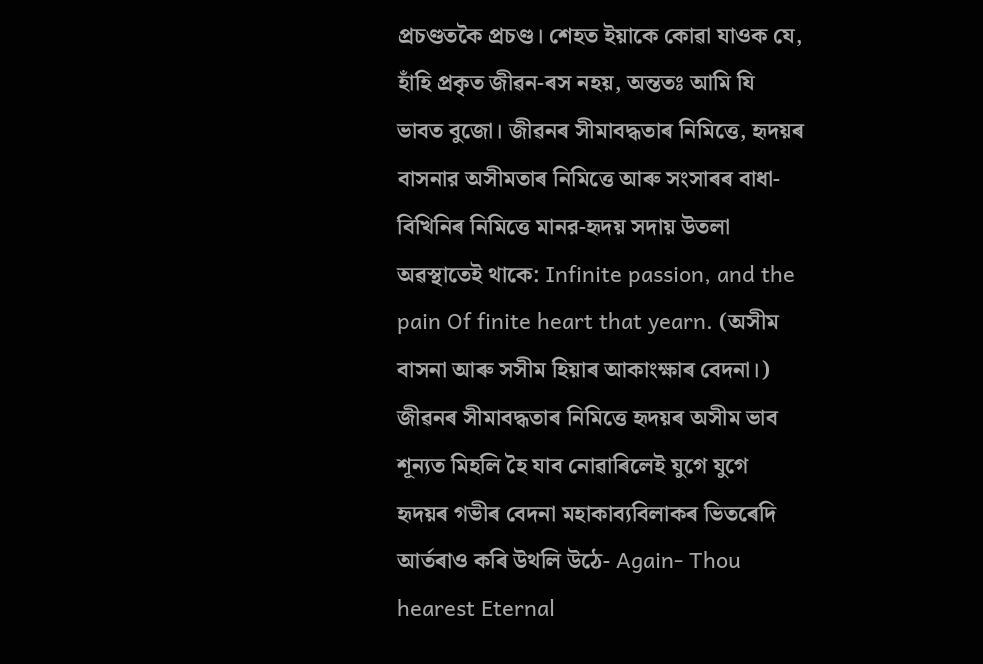প্ৰচণ্ডতকৈ প্রচণ্ড। শেহত ইয়াকে কোৱা যাওক যে, হাঁহি প্রকৃত জীৱন-ৰস নহয়, অন্ততঃ আমি যি ভাবত বুজো। জীৱনৰ সীমাবদ্ধতাৰ নিমিত্তে, হৃদয়ৰ বাসনার অসীমতাৰ নিমিত্তে আৰু সংসাৰৰ বাধা-বিখিনিৰ নিমিত্তে মানর-হৃদয় সদায় উতলা অৱস্থাতেই থাকে: Infinite passion, and the pain Of finite heart that yearn. (অসীম বাসনা আৰু সসীম হিয়াৰ আকাংক্ষাৰ বেদনা।) জীৱনৰ সীমাবদ্ধতাৰ নিমিত্তে হৃদয়ৰ অসীম ভাব শূন্যত মিহলি হৈ যাব নোৱাৰিলেই যুগে যুগে হৃদয়ৰ গভীৰ বেদনা মহাকাব্যবিলাকৰ ভিতৰেদি আৰ্তৰাও কৰি উথলি উঠে- Again- Thou hearest Eternal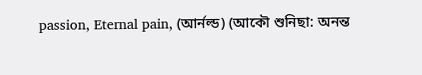passion, Eternal pain, (আর্নল্ড) (আকৌ শুনিছা: অনন্ত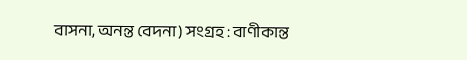বাসনা, অনন্ত বেদনা) সংগ্ৰহ : বাণীকান্ত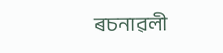ৰচনাৱলী